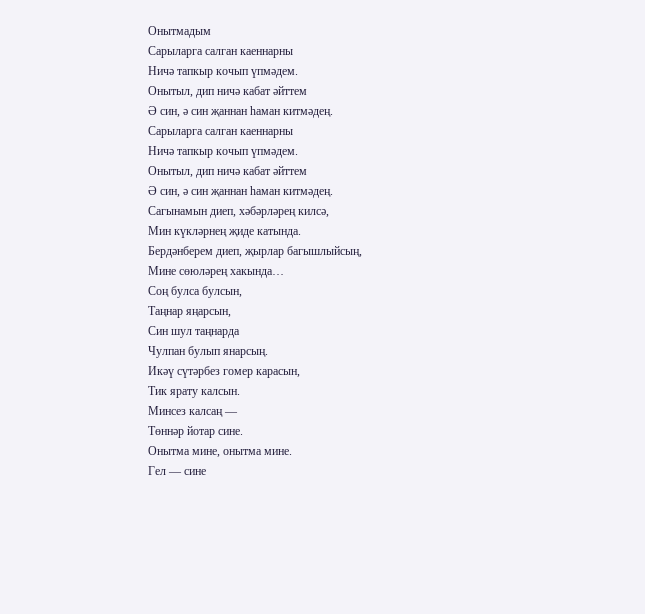Онытмадым
Сарыларга салган каеннарны
Ничә тапкыр кочып үпмәдем.
Онытыл, дип ничә кабат әйттем
Ә син, ә син җаннан һаман китмәдең.
Сарыларга салган каеннарны
Ничә тапкыр кочып үпмәдем.
Онытыл, дип ничә кабат әйттем
Ә син, ә син җаннан һаман китмәдең.
Сагынамын диеп, хәбәрләрең килсә,
Мин күкләрнең җиде катында.
Бердәнберем диеп, җырлар багышлыйсың,
Мине сөюләрең хакында…
Соң булса булсын,
Таңнар яңарсын,
Син шул таңнарда
Чулпан булып янарсың.
Икәү сүтәрбез гомер карасын,
Тик ярату калсын.
Минсез калсаң —
Төннәр йотар сине.
Онытма мине, онытма мине.
Гел — сине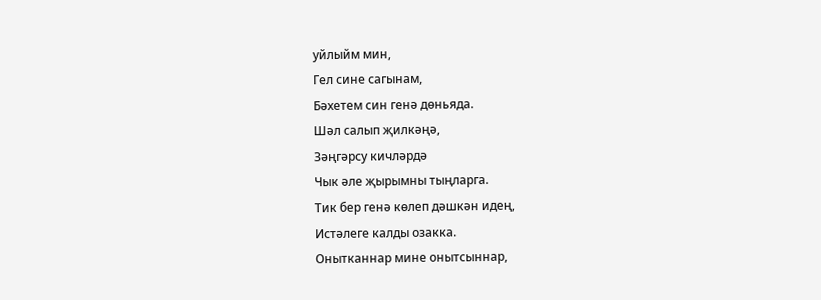уйлыйм мин,
Гел сине сагынам,
Бәхетем син генә дөньяда.
Шәл салып җилкәңә,
Зәңгәрсу кичләрдә
Чык әле җырымны тыңларга.
Тик бер генә көлеп дәшкән идең,
Истәлеге калды озакка.
Онытканнар мине онытсыннар,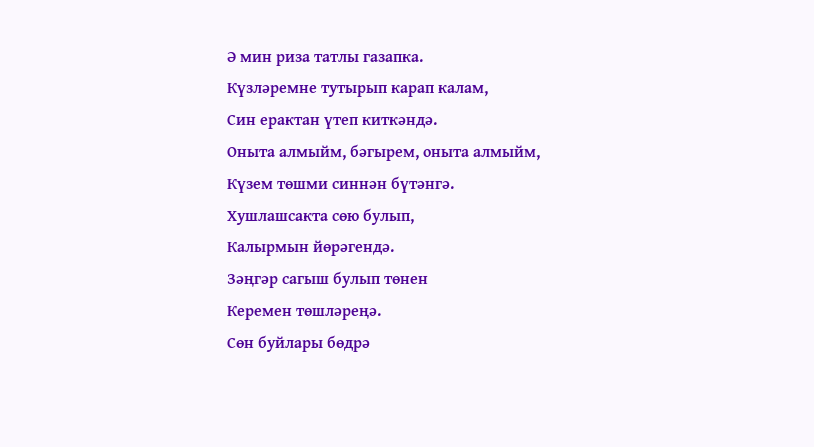Ә мин риза татлы газапка.
Күзләремне тутырып карап калам,
Син ерактан үтеп киткәндә.
Оныта алмыйм, бәгырем, оныта алмыйм,
Күзем төшми синнән бүтәнгә.
Хушлашсакта сөю булып,
Калырмын йөрәгендә.
Зәңгәр сагыш булып төнен
Керемен төшләреңә.
Сөн буйлары бөдрә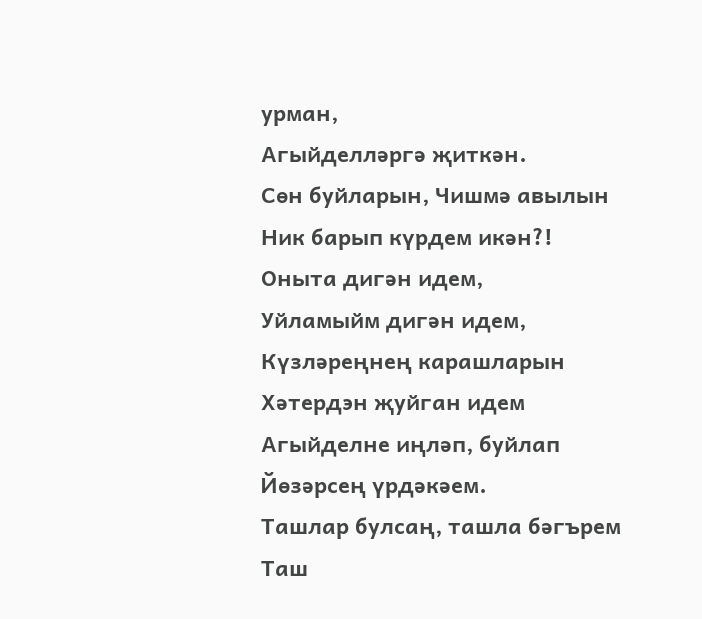урман,
Агыйделләргә җиткән.
Сөн буйларын, Чишмә авылын
Ник барып күрдем икән?!
Оныта дигән идем,
Уйламыйм дигән идем,
Күзләреңнең карашларын
Хәтердэн җуйган идем
Агыйделне иңләп, буйлап
Йөзәрсең үрдәкәем.
Ташлар булсаң, ташла бәгърем
Таш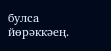булса йөрәккәең.